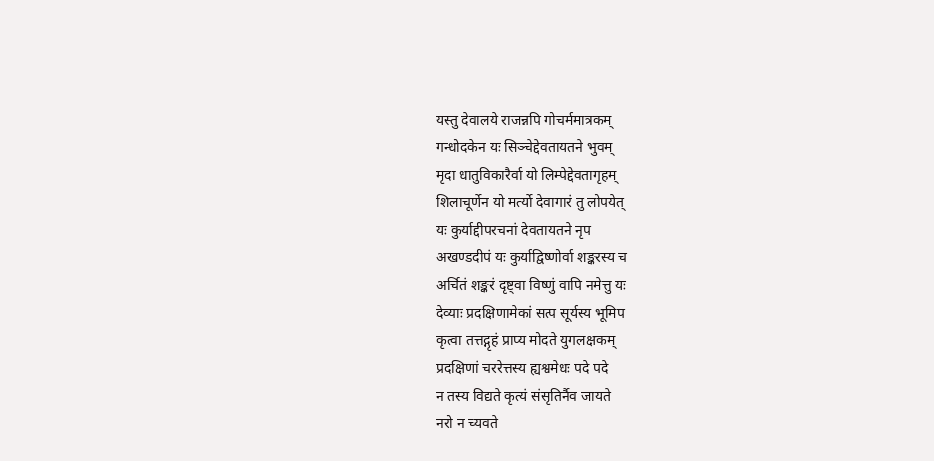यस्तु देवालये राजन्नपि गोचर्ममात्रकम्
गन्धोदकेन यः सिञ्चेद्देवतायतने भुवम्
मृदा धातुविकारैर्वा यो लिम्पेद्देवतागृहम्
शिलाचूर्णेन यो मर्त्यो देवागारं तु लोपयेत्
यः कुर्याद्दीपरचनां देवतायतने नृप
अखण्डदीपं यः कुर्याद्विष्णोर्वा शङ्करस्य च
अर्चितं शङ्करं दृष्ट्वा विष्णुं वापि नमेत्तु यः
देव्याः प्रदक्षिणामेकां सत्प सूर्यस्य भूमिप
कृत्वा तत्तद्गृहं प्राप्य मोदते युगलक्षकम्
प्रदक्षिणां चररेत्तस्य ह्यश्वमेधः पदे पदे
न तस्य विद्यते कृत्यं संसृतिर्नैव जायते
नरो न च्यवते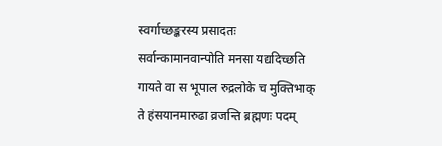स्वर्गाच्छङ्करस्य प्रसादतः
सर्वान्कामानवान्पोति मनसा यद्यदिच्छति
गायते वा स भूपाल रुद्रलोके च मुक्तिभाक्
ते हंसयानमारुढा व्रजन्ति ब्रह्मणः पदम्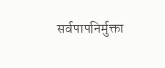सर्वपापनिर्मुक्ता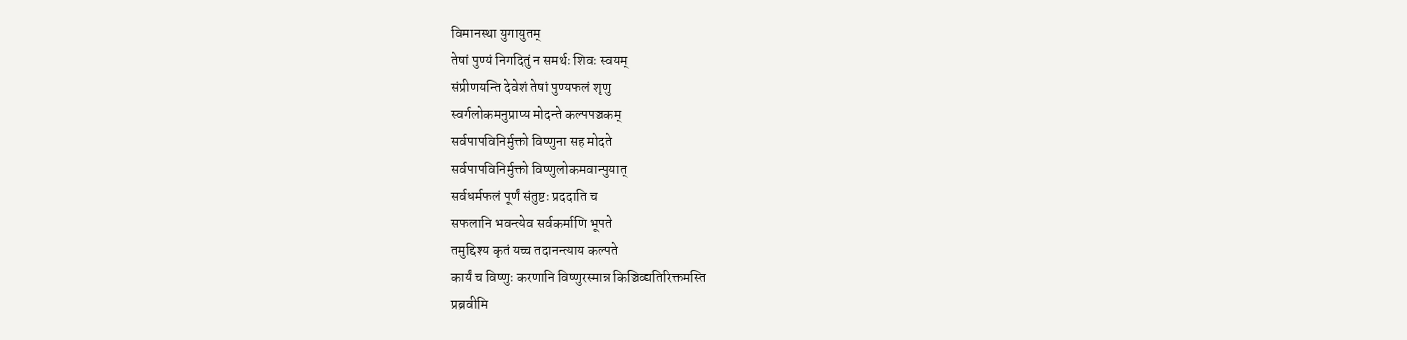विमानस्था युगायुतम्
तेषां पुण्यं निगदितुं न समर्थः शिवः स्वयम्
संप्रीणयन्ति देवेशं तेषां पुण्यफलं शृणु
स्वर्गलोकमनुप्राप्य मोदन्ते कल्पपञ्चकम्
सर्वपापविनिर्मुक्तो विष्णुना सह मोदते
सर्वपापविनिर्मुक्तो विष्णुलोकमवान्पुयात्
सर्वधर्मफलं पूर्णं संतुष्टः प्रददाति च
सफलानि भवन्त्येव सर्वकर्माणि भूपते
तमुद्दिश्य कृतं यच्च तदानन्त्याय कल्पते
कार्यं च विष्णुः करणानि विष्णुरस्मान्न किञ्चिव्द्यतिरिक्तमस्ति
प्रब्रवीमि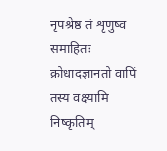नृपश्रेष्ठ तं शृणुष्व समाहितः
क्रोधादज्ञानतो वापिं तस्य वक्ष्यामि निष्कृतिम्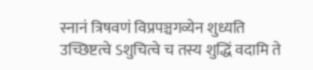स्नानं त्रिषवणं विप्रपञ्चगव्येन शुध्यति
उच्छिष्टत्वे ऽशुचित्वे च तस्य शुद्धिं वदामि ते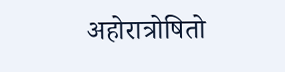अहोरात्रोषितो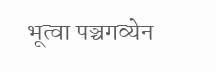भूत्वा पञ्चगव्येन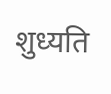शुध्यति